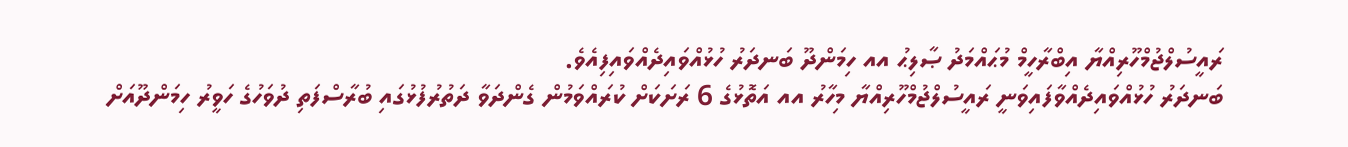ރައީސުލްޖުމްހޫރިއްޔާ އިބްރާހީމް މުޙައްމަދު ޞާލިޙު އއ ހިމަންދޫ ބަނދަރު ހުޅުއްވައިދެއްވައިފިއެވެ.
ބަނދަރު ހުޅުއްވައިދެއްވާފައިވަނީ ރައީސުލްޖުމްހޫރިއްޔާ މިހާރު އއ އަތޮޅުގެ 6 ރަށަކަށް ކުރައްވަމުން ގެންދަވާ ދަތުރުފުޅުގައި ބުރާސްފަތި ދުވަހުގެ ހަވީރު ހިމަންދޫއަށް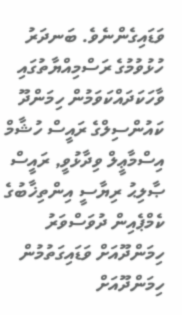ވަޑައިގެންނެވެ. ބަނދަރު ހުޅުވުމުގެ ރަސްމިއްޔާތުގައި ވާހަކަދައްކަވަމުން ހިމަންދޫ ކައުންސިލްގެ ރައީސް ހުޝާމް އިސްމާޢީލް ވިދާޅުވީ, ރައީސް ޞާލިޙު ރިޔާސީ އިންތިޚާބުގެ ކެމްޕެއިން ދުވަސްވަރު ހިމަންދޫއަށް ވަޑައިގަތުމުން ހިމަންދޫއަށް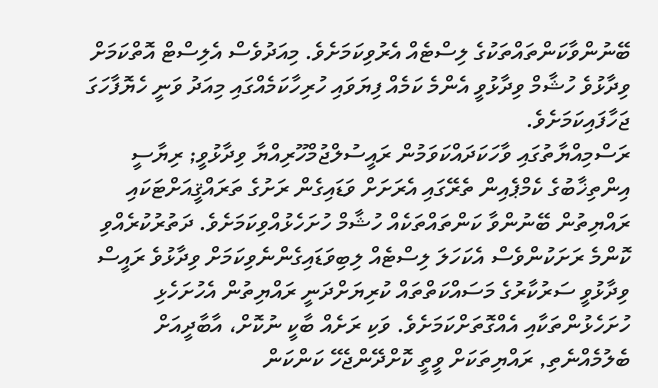ބޭނުންވާކަންތައްތަކުގެ ލިސްޓެއް އެރުވިކަމަށެވެ. މިއަދުވެސް އެލިސްޓް އޮތްކަމަށް ވިދާޅުވެ ހުޝާމް ވިދާޅުވީ އެންމެ ކަމެއް ފިޔަވައި ހުރިހާކަމެއްގައި މިއަދު ވަނީ ހެޔޮފާހަގަ ޖަހާފައިކަމަށެވެ.
ރަސްމިއްޔާތުގައި ވާހަކަދައްކަވަމުން ރައީސުލްޖުމްހޫރިއްޔާ ވިދާޅުވީ; ރިޔާސީ އިންތިޚާބުގެ ކެމްޕެއިން ތެރޭގައި އެރަށަށް ވަޑައިގެން ރަށުގެ ތަރައްޤީއަށްޓަކައި ރައްޔިތުން ބޭނުންވާ ކަންތައްތަކެއް ހުޝާމް ހުށަހެޅުއްވިކަމަށެވެ. ދަތުރުކުރެއްވި ކޮންމެ ރަށަކުންވެސް އެކަހަލަ ލިސްޓެއް ލިބިވަޑައިގެންނެވިކަމަށް ވިދާޅުވެ ރައީސް ވިދާޅުވީ ސަރުކާރުގެ މަސައްކަތްތައް ކުރިޔަށްދަނީ ރައްޔިތުން އެހުށަހެޅި ހުށަހެޅުންތަކާއި އެއްގޮތަށްކަމަށެވެ. ވަކި ރަށެއް ބާކީ ނުކޮށް، އާބާދީއަށް ބެލުމެއްނެތި, ރައްޔިތަކަށް ވީތީ ކޮށްދޭންޖެހޭ ކަންކަން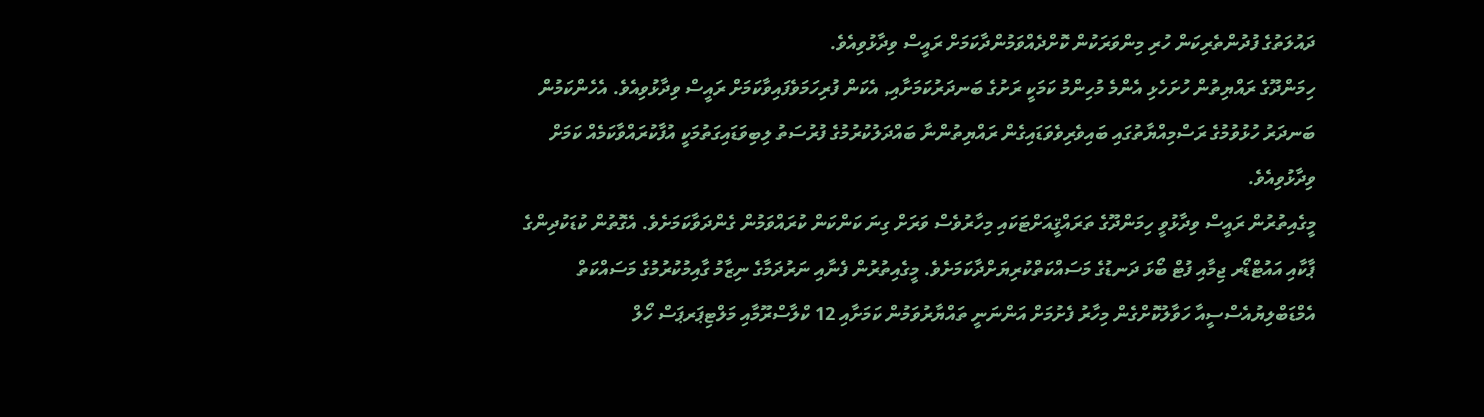ދައުލަތުގެ ފުދުންތެރިކަން ހުރި މިންވަރަކުން ކޮށްދެއްވަމުންދާކަމަށް ރައީސް ވިދާޅުވިއެވެ.
ހިމަންދޫގެ ރައްޔިތުން ހުށަހެޅި އެންމެ މުހިންމު ކަމަކީ ރަށުގެ ބަނދަރުކަމަށާއި, އެކަން ފުރިހަމަވެފައިވާކަމަށް ރައީސް ވިދާޅުވިއެވެ. އެހެންކަމުން ބަނދަރު ހުޅުވުމުގެ ރަސްމިއްޔާތުގައި ބައިވެރިވެވަޑައިގެން ރައްޔިތުންނާ ބައްދަލުކުރުމުގެ ފުރުސަތު ލިބިވަޑައިގަތުމަކީ އުފާކުރައްވާކަމެއް ކަމަށް ވިދާޅުވިއެވެ.
މީގެއިތުރުން ރައީސް ވިދާޅުވީ ހިމަންދޫގެ ތަރައްޤީއަށްޓަކައި މިހާރުވެސް ވަރަށް ގިނަ ކަންކަން ކުރައްވަމުން ގެންދަވާކަމަށެވެ. އެގޮތުން ކުޑަކުދިންގެ ޕާކާއި އައުޓްޑޯރ ޖިމާއި ފުޓް ބޯޅަ ދަނޑުގެ މަސައްކަތްކުރިޔަށްދާކަމަށެވެ. މީގެއިތުރުން ފެނާއި ނަރުދަމާގެ ނިޒާމު ގާއިމުކުރުމުގެ މަސައްކަތް އެމްޑަބްލިޔުއެސްސީއާ ހަވާލުކޮށްގެން މިހާރު ފެށުމަށް އަންނަނީ ތައްޔާރުވަމުން ކަމަށާއި 12 ކްލާސްރޫމާއި މަލްޓިޕަރޕަސް ހޯލް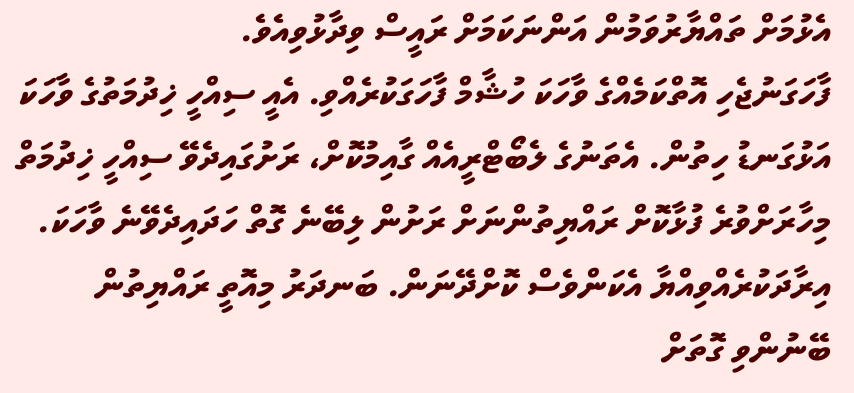އެޅުމަށް ތައްޔާރުވަމުން އަންނަކަމަށް ރައީސް ވިދާޅުވިއެވެ.
ފާހަގަނުޖެހި އޮތްކަމެއްގެ ވާހަކަ ހުޝާމް ފާހަގަކުރެއްވި. އެއީ ސިއްހީ ޚިދުމަތުގެ ވާހަކަ އަޅުގަނޑު ހިތުން. އެތަނުގެ ލެބޯޓްރީއެއް ގާއިމުކޮށް، ރަށުގައިދެވޭ ސިއްހީ ޚިދުމަތް މިހާރަށްވުރެ ފުޅާކޮށް ރައްޔިތުންނަށް ރަށުން ލިބޭނެ ގޮތް ހަދައިދެވޭނެ ވާހަކަ. އިރާދަކުރެއްވިއްޔާ އެކަންވެސް ކޮށްދޭނަން. ބަނދަރު މިއޮތީ ރައްޔިތުން ބޭނުންވި ގޮތަށް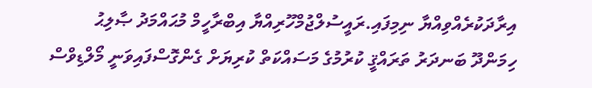އިރާދަކުރެއްވިއްޔާ ނިމިފައި.ރައީސުލްޖުމްހޫރިއްޔާ އިބްރާހީމް މުޙައްމަދު ޞާލިޙު
ހިމަންދޫ ބަނދަރު ތަރައްޤީ ކުރުމުގެ މަސައްކަތް ކުރިޔަށް ގެންގޮސްފައިވަނީ މޯލްޑިވްސް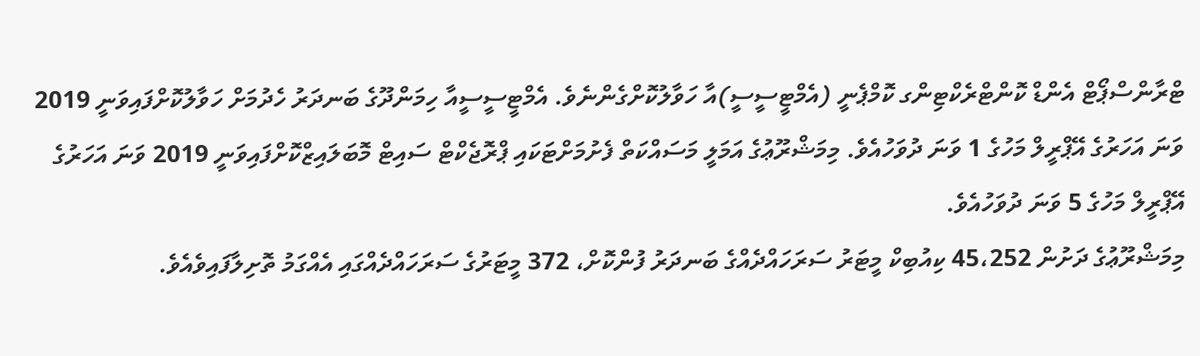ޓްރާންސްޕޯޓް އެންޑް ކޮންޓްރެކްޓިންގ ކޮމްޕެނީ (އެމްޓީސީސީ)އާ ހަވާލުކޮށްގެންނެވެ. އެމްޓީސީސީއާ ހިމަންދޫގެ ބަނދަރު ހެދުމަށް ހަވާލުކޮށްފައިވަނީ 2019 ވަނަ އަހަރުގެ އޭޕްރީލް މަހުގެ 1 ވަނަ ދުވަހުއެވެ. މިމަޝްރޫޢުގެ އަމަލީ މަސައްކަތް ފެށުމަށްޓަކައި ޕްރޮޖެކްޓް ސައިޓް މޮބަލައިޒްކޮށްފައިވަނީ 2019 ވަނަ އަހަރުގެ އޭޕްރީލް މަހުގެ 5 ވަނަ ދުވަހުއެވެ.
މިމަޝްރޫޢުގެ ދަށުން 45،252 ކިއުބިކް މީޓަރު ސަރަހައްދެއްގެ ބަނދަރު ފުންކޮށް، 372 މީޓަރުގެ ސަރަހައްދެއްގައި އެއްގަމު ތޮށިލާފައިވެއެވެ.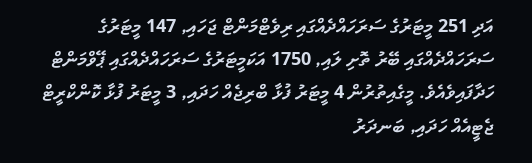އަދި 251 މީޓަރުގެ ސަރަހައްދެއްގައި ރިވެޓްމަންޓް ޖަހައި, 147 މީޓަރުގެ ސަރަހައްދެއްގައި ބޭރު ތޮށި ލައި, 1750 އަކަމީޓަރުގެ ސަރަހައްދެއްގައި ޕޭވްމަންޓް ހަދާފައިވެއެވެ. މީގެއިތުރުން 4 މީޓަރު ފުޅާ ބްރިޖެއް ހަދައި, 3 މީޓަރު ފުޅާ ކޮންކްރީޓް ޖެޓީއެއް ހަދައި, ބަނދަރު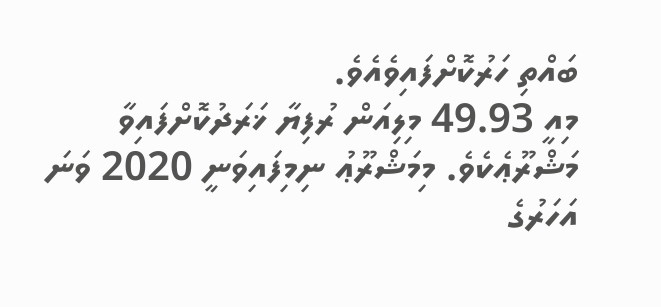ބައްތި ހަރުކޮށްފައިވެއެވެ.
މިއީ 49.93 މިލިއަން ރުފިޔާ ޚަރަދުކޮށްފައިވާ މަޝްރޫޢެކެވެ. މިމަޝްރޫޢު ނިމިފައިވަނީ 2020 ވަނަ އަހަރުގެ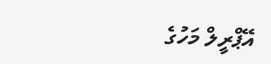އޭޕްރީލް މަހުގެ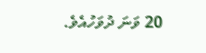20 ވަނަ ދުވަހުއެވެ.